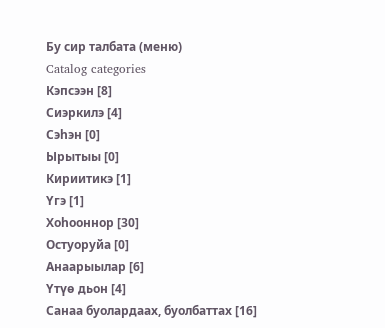Бу сир талбата (меню)
Catalog categories
Кэпсээн [8]
Сиэркилэ [4]
Сэһэн [0]
Ырытыы [0]
Кириитикэ [1]
Үгэ [1]
Хоһооннор [30]
Остуоруйа [0]
Анаарыылар [6]
Үтүө дьон [4]
Санаа буолардаах, буолбаттах [16]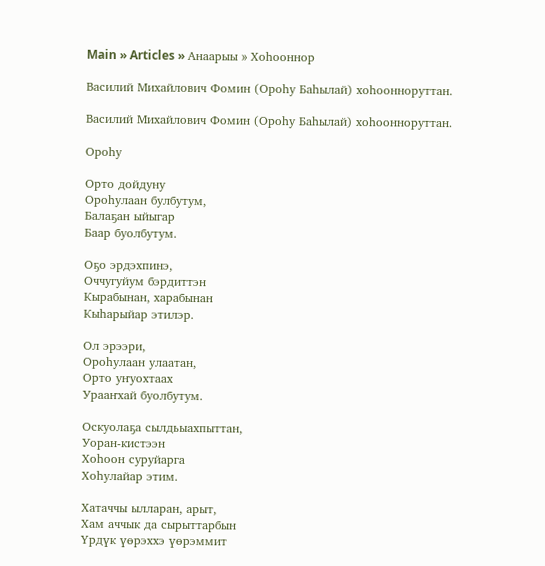Main » Articles » Анаарыы » Хоһооннор

Василий Михайлович Фомин (Ороһу Баһылай) хоһоонноруттан.

Василий Михайлович Фомин (Ороһу Баһылай) хоһоонноруттан.

Ороһу

Орто дойдуну
Ороһулаан булбутум,
Балаҕан ыйыгар
Баар буолбутум.

Оҕо эрдэхпинэ,
Оччугуйум бэрдиттэн
Кырабынан, харабынан
Кыһарыйар этилэр.

Ол эрээри,
Ороһулаан улаатан,
Орто уҥуохтаах
Урааҥхай буолбутум.

Оскуолаҕа сылдьыахпыттан,
Уоран-кистээн
Хоһоон суруйарга
Хоһулайар этим.

Хатаччы ылларан, арыт,
Хам аччык да сырыттарбын
Үрдүк үөрэххэ үөрэммит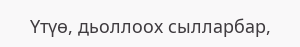Үтүө, дьоллоох сылларбар,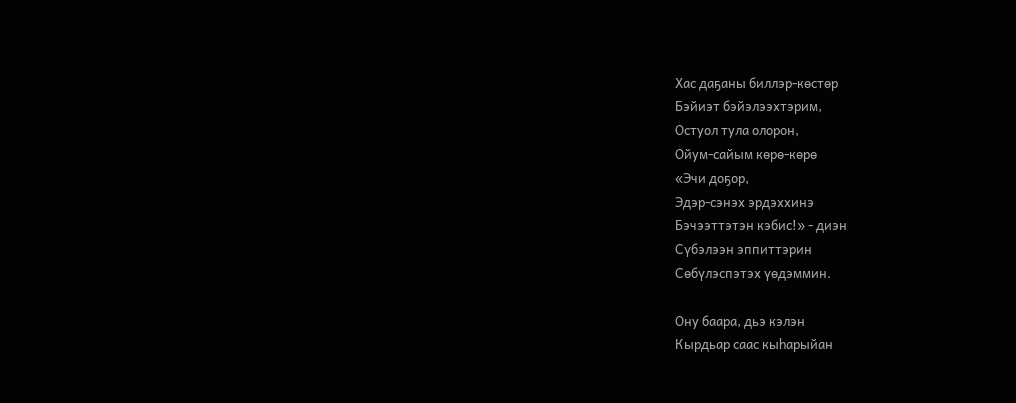Хас даҕаны биллэр-көстөр
Бэйиэт бэйэлээхтэрим,
Остуол тула олорон,
Ойум-сайым көрө-көрө
«Эчи доҕор,
Эдэр-сэнэх эрдэххинэ
Бэчээттэтэн кэбис!» - диэн
Сүбэлээн эппиттэрин
Сөбүлэспэтэх үөдэммин.

Ону баара, дьэ кэлэн
Кырдьар саас кыһарыйан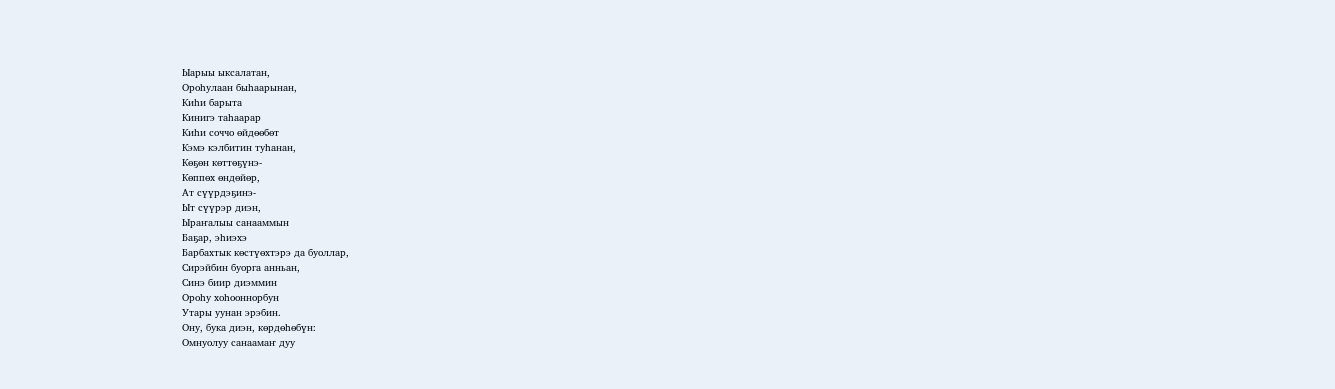Ыарыы ыксалатан,
Ороһулаан быһаарынан,
Киһи барыта
Кинигэ таһаарар
Киһи соччо өйдөөбөт
Кэмэ кэлбитин туһанан,
Көҕөн көттөҕүнэ-
Көппөх өндөйөр,
Ат сүүрдэҕинэ-
Ыт сүүрэр диэн,
Ыраҥалыы санааммын
Баҕар, эһиэхэ
Барбахтык көстүөхтэрэ да буоллар,
Сирэйбин буорга анньан,
Синэ биир диэммин
Ороһу хоһооннорбун
Утары уунан эрэбин.
Ону, бука диэн, көрдөһөбүн:
Омнуолуу санаамаҥ дуу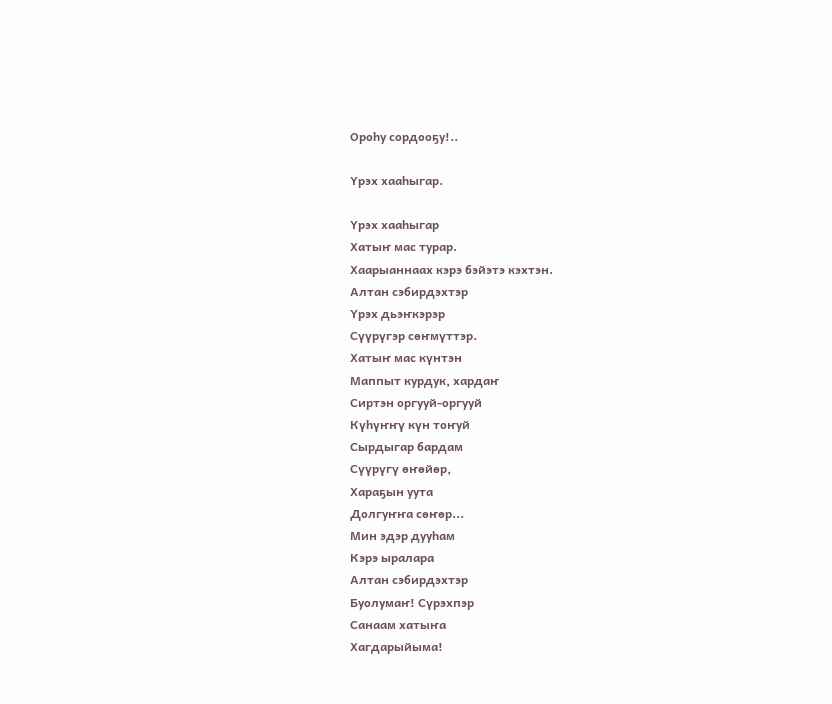Ороһу сордооҕу!..

Үрэх хааһыгар.

Үрэх хааһыгар
Хатыҥ мас турар.
Хаарыаннаах кэрэ бэйэтэ кэхтэн.
Алтан сэбирдэхтэр
Үрэх дьэҥкэрэр
Сүүрүгэр сөҥмүттэр.
Хатыҥ мас күнтэн
Маппыт курдук, хардаҥ
Сиртэн оргууй-оргууй
Күһүҥҥү күн тоҥуй
Сырдыгар бардам
Сүүрүгү өҥөйөр,
Хараҕын уута
Долгуҥҥа сөҥөр...
Мин эдэр дууһам
Кэрэ ыралара
Алтан сэбирдэхтэр
Буолумаҥ! Сүрэхпэр
Санаам хатыҥа
Хагдарыйыма!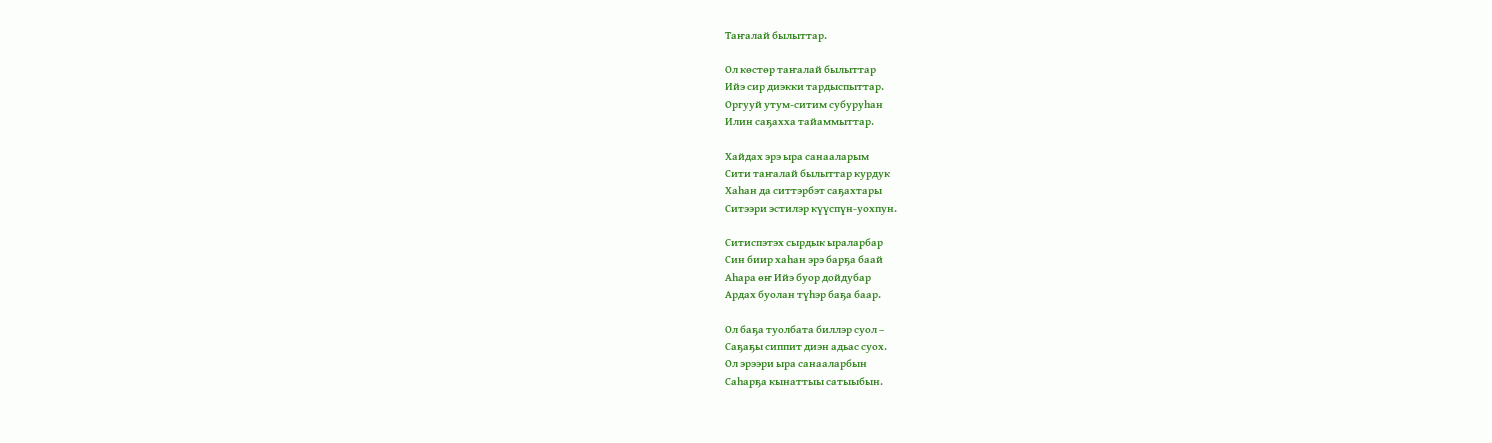Таҥалай былыттар.

Ол көстөр таҥалай былыттар
Ийэ сир диэкки тардыспыттар.
Оргууй утум-ситим субуруһан
Илин саҕахха тайаммыттар.

Хайдах эрэ ыра санааларым
Сити таҥалай былыттар курдук
Хаһан да ситтэрбэт саҕахтары
Ситээри эстилэр күүспүн-уохпун.

Ситиспэтэх сырдык ыраларбар
Син биир хаһан эрэ барҕа баай
Аһара өҥ Ийэ буор дойдубар
Ардах буолан түһэр баҕа баар.

Ол баҕа туолбата биллэр суол –
Саҕаҕы сиппит диэн адьас суох.
Ол эрээри ыра санааларбын
Саһарҕа кынаттыы сатыыбын.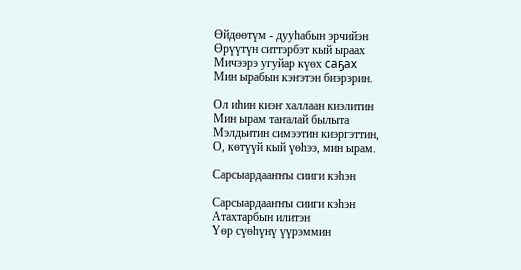Өйдөөтүм - дууһабын эрчийэн
Өрүүтүн ситтэрбэт кый ыраах
Мичээрэ угуйар күөх саҕах
Мин ырабын кэҥэтэн биэрэрин.

Ол иһин киэҥ халлаан киэлитин
Мин ырам таҥалай былыта
Мэлдьитин симээтин киэргэттин,
О, көтүүй кый үөһээ, мин ырам.

Сарсыардааҥҥы сииги кэһэн

Сарсыардааҥҥы сииги кэһэн
Атахтарбын илитэн
Үөр сүөһүнү үүрэммин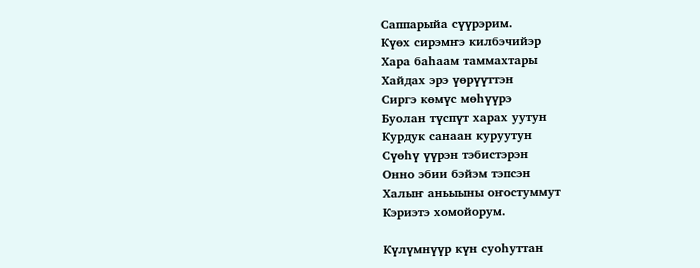Саппарыйа сүүрэрим.
Күөх сирэмҥэ килбэчийэр
Хара баһаам таммахтары
Хайдах эрэ үөрүүттэн
Сиргэ көмүс мөһүүрэ
Буолан түспүт харах уутун
Курдук санаан куруутун
Сүөһү үүрэн тэбистэрэн
Онно эбии бэйэм тэпсэн
Халыҥ аньыыны оҥостуммут
Кэриэтэ хомойорум.

Күлүмнүүр күн суоһуттан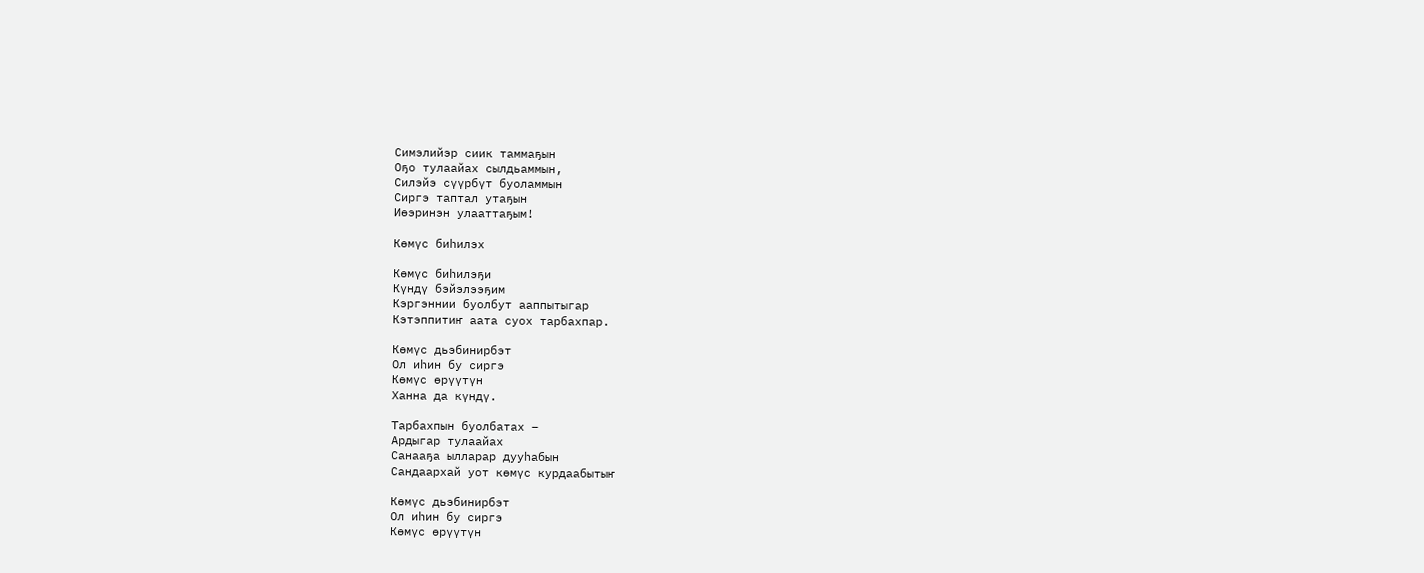Симэлийэр сиик таммаҕын
Оҕо тулаайах сылдьаммын,
Силэйэ сүүрбүт буоламмын
Сиргэ таптал утаҕын
Иөэринэн улааттаҕым!

Көмүс биһилэх

Көмүс биһилэҕи
Күндү бэйэлээҕим
Кэргэннии буолбут ааппытыгар
Кэтэппитиҥ аата суох тарбахпар.

Көмүс дьэбинирбэт
Ол иһин бу сиргэ
Көмүс өрүүтүн
Ханна да күндү.

Тарбахпын буолбатах –
Ардыгар тулаайах
Санааҕа ылларар дууһабын
Сандаархай уот көмүс курдаабытыҥ

Көмүс дьэбинирбэт
Ол иһин бу сиргэ
Көмүс өрүүтүн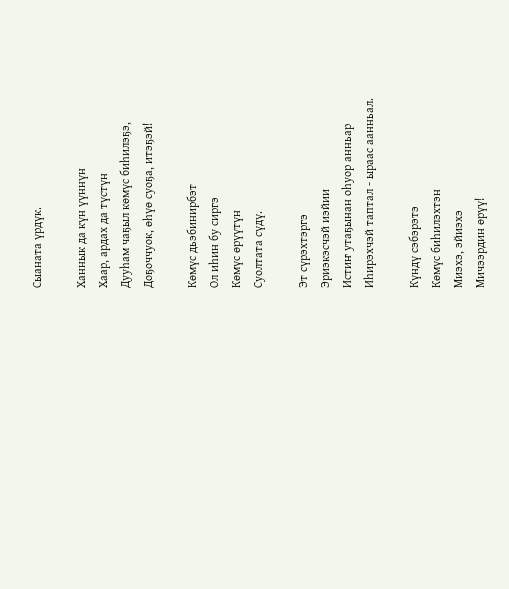Сыаната үрдүк.

Ханнык да күн үүннүн
Хаар, ардах да түстүн
Дууһам чаҕыл көмүс биһилэҕэ,
Доҕоччуок, өһүө суоҕа, итэҕэй!

Көмүс дьэбинирбэт
Ол иһин бу сиргэ
Көмүс өрүүтүн
Суолтата сүдү.

Эт сүрэхтэргэ
Эриэкэсчэй иэйии
Истиҥ утаҕынан оһуор анньар
Иһирэхчэй таптал - ыраас аанньал.

Күндү сэбэрэтэ
Көмүс биһилэхтэн
Миэхэ, эйиэхэ
Мичээрдин өрүү!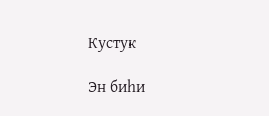Кустук

Эн биһи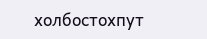холбостохпут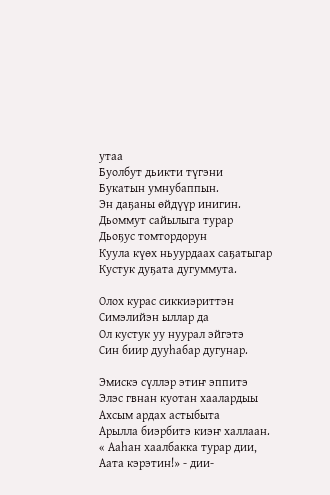утаа
Буолбут дьикти түгэни
Букатын умнубаппын.
Эн даҕаны өйдүүр инигин.
Дьоммут сайылыга турар
Дьоҕус томтордорун
Куула күөх ньуурдаах саҕатыгар
Кустук дуҕата дугуммута.

Олох курас сиккиэриттэн
Симэлийэн ыллар да
Ол кустук уу нуурал эйгэтэ
Син биир дууһабар дугунар.

Эмискэ сүллэр этиҥ эппитэ
Элэс гвнан куотан хаалардыы
Ахсым ардах астыбыта
Арылла биэрбитэ киэҥ халлаан.
« Ааһан хаалбакка турар дии,
Аата кэрэтин!» - дии-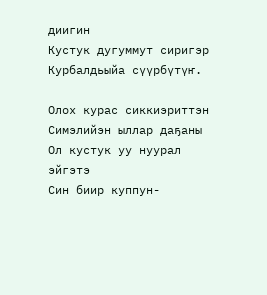диигин
Кустук дугуммут сиригэр
Курбалдьыйа сүүрбүтүҥ.

Олох курас сиккиэриттэн
Симэлийэн ыллар даҕаны
Ол кустук уу нуурал эйгэтэ
Син биир куппун-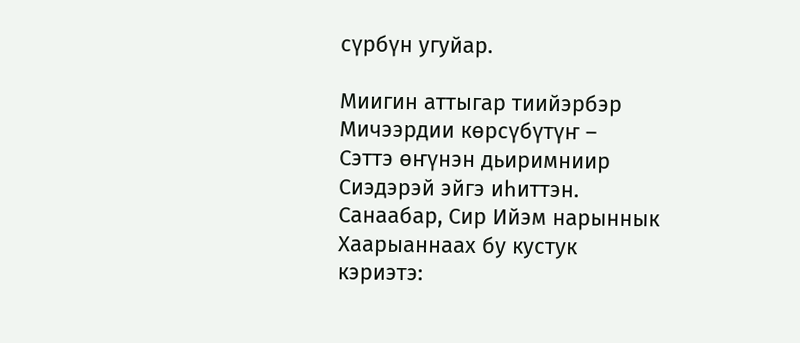сүрбүн угуйар.

Миигин аттыгар тиийэрбэр
Мичээрдии көрсүбүтүҥ –
Сэттэ өҥүнэн дьиримниир
Сиэдэрэй эйгэ иһиттэн.
Санаабар, Сир Ийэм нарыннык
Хаарыаннаах бу кустук кэриэтэ: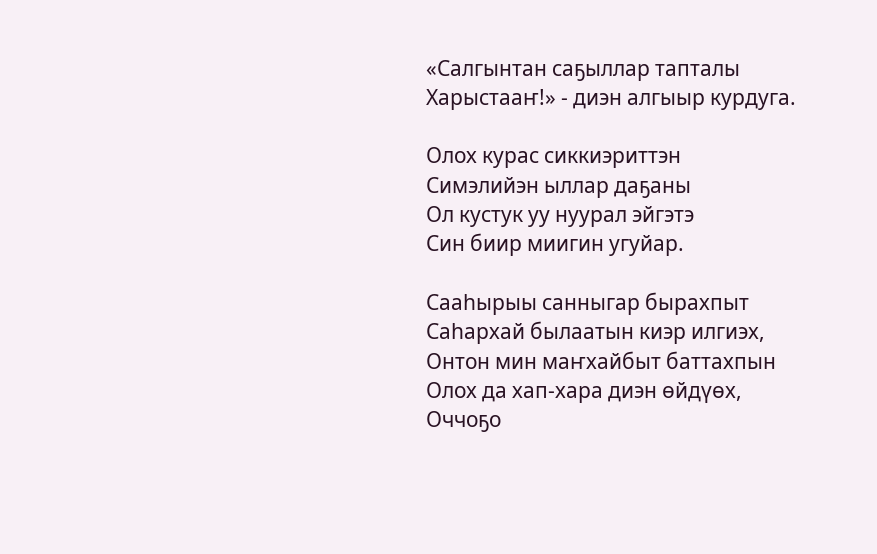«Салгынтан саҕыллар тапталы
Харыстааҥ!» - диэн алгыыр курдуга.

Олох курас сиккиэриттэн
Симэлийэн ыллар даҕаны
Ол кустук уу нуурал эйгэтэ
Син биир миигин угуйар.

Сааһырыы санныгар бырахпыт
Саһархай былаатын киэр илгиэх,
Онтон мин маҥхайбыт баттахпын
Олох да хап-хара диэн өйдүөх,
Оччоҕо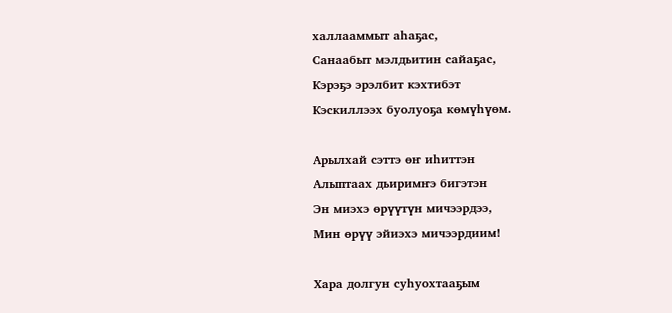халлааммыт аһаҕас,
Санаабыт мэлдьитин сайаҕас,
Кэрэҕэ эрэлбит кэхтибэт
Кэскиллээх буолуоҕа көмүһүөм.

Арылхай сэттэ өҥ иһиттэн
Алыптаах дьиримҥэ бигэтэн
Эн миэхэ өрүүтүн мичээрдээ,
Мин өрүү эйиэхэ мичээрдиим!

Хара долгун суһуохтааҕым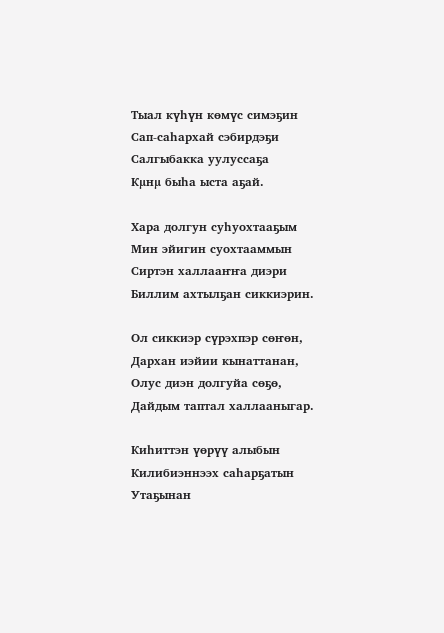Тыал күһүн көмүс симэҕин
Сап-саһархай сэбирдэҕи
Салгыбакка уулуссаҕа
Кµнµ быһа ыста аҕай.

Хара долгун суһуохтааҕым
Мин эйигин суохтааммын
Сиртэн халлааҥҥа диэри
Биллим ахтылҕан сиккиэрин.

Ол сиккиэр сүрэхпэр сөҥөн,
Дархан иэйии кынаттанан,
Олус диэн долгуйа сөҕө,
Дайдым таптал халлааныгар.

Киһиттэн үөрүү алыбын
Килибиэннээх саһарҕатын
Утаҕынан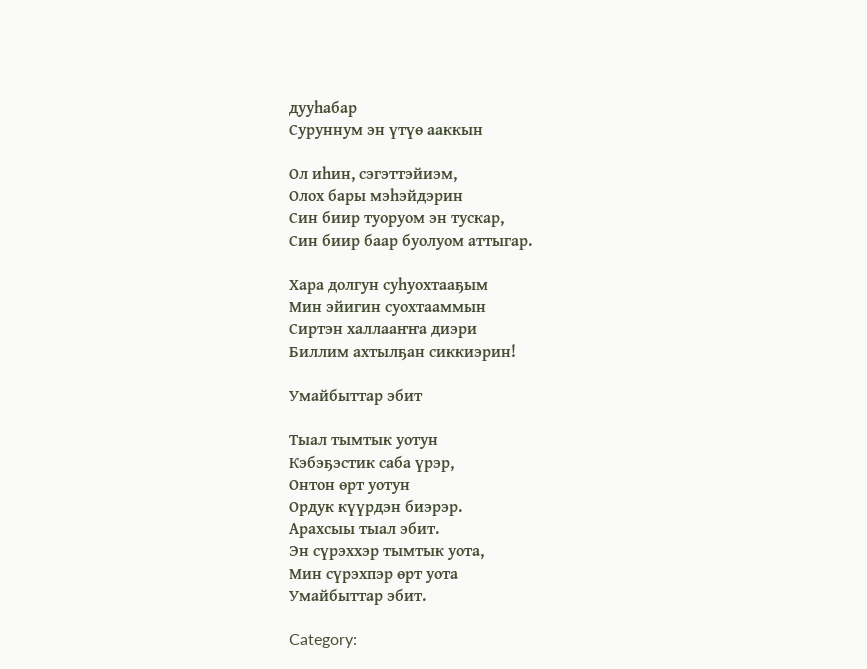дууһабар
Суруннум эн үтүө ааккын

Ол иһин, сэгэттэйиэм,
Олох бары мэһэйдэрин
Син биир туоруом эн тускар,
Син биир баар буолуом аттыгар.

Хара долгун суһуохтааҕым
Мин эйигин суохтааммын
Сиртэн халлааҥҥа диэри
Биллим ахтылҕан сиккиэрин!

Умайбыттар эбит

Тыал тымтык уотун
Кэбэҕэстик саба үрэр,
Онтон өрт уотун
Ордук күүрдэн биэрэр.
Арахсыы тыал эбит.
Эн сүрэххэр тымтык уота,
Мин сүрэхпэр өрт уота
Умайбыттар эбит.

Category: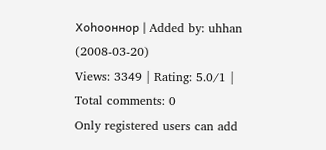Хоһооннор | Added by: uhhan (2008-03-20)
Views: 3349 | Rating: 5.0/1 |
Total comments: 0
Only registered users can add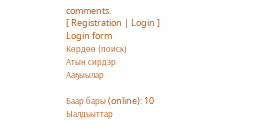comments.
[ Registration | Login ]
Login form
Көрдөө (поиск)
Атын сирдэр
Ааҕыылар

Баар бары (online): 10
Ыалдьыттар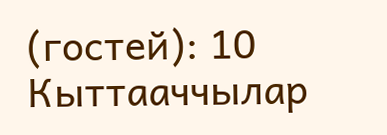(гостей): 10
Кыттааччылар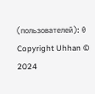(пользователей): 0
Copyright Uhhan © 2024